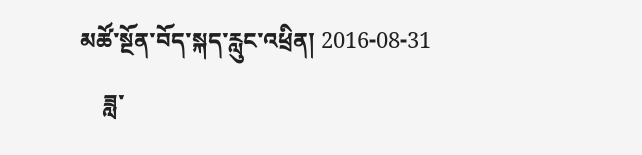མཚོ་སྔོན་བོད་སྐད་རླུང་འཕྲིན། 2016-08-31
    ཟླ་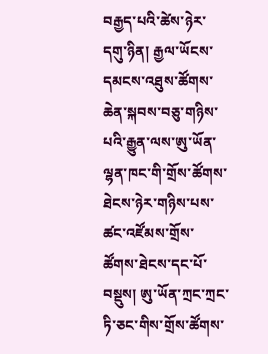བརྒྱད་པའི་ཚེས་ཉེར་དགུ་ཉིན། རྒྱལ་ཡོངས་དམངས་འཐུས་ཚོགས་ཆེན་སྐབས་བཅུ་གཉིས་པའི་རྒྱུན་ལས་ཨུ་ཡོན་ལྷན་ཁང་གི་གྲོས་ཚོགས་ཐེངས་ཉེར་གཉིས་པས་ཚང་འཛོམས་གྲོས་ཚོགས་ཐེངས་དང་པོ་བསྡུས། ཨུ་ཡོན་ཀྲང་ཀྲང་ཏི་ཅང་གིས་གྲོས་ཚོགས་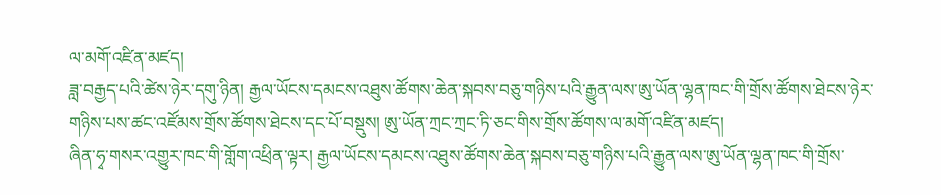ལ་མགོ་འཛིན་མཛད།
ཟླ་བརྒྱད་པའི་ཚེས་ཉེར་དགུ་ཉིན། རྒྱལ་ཡོངས་དམངས་འཐུས་ཚོགས་ཆེན་སྐབས་བཅུ་གཉིས་པའི་རྒྱུན་ལས་ཨུ་ཡོན་ལྷན་ཁང་གི་གྲོས་ཚོགས་ཐེངས་ཉེར་གཉིས་པས་ཚང་འཛོམས་གྲོས་ཚོགས་ཐེངས་དང་པོ་བསྡུས། ཨུ་ཡོན་ཀྲང་ཀྲང་ཏི་ཅང་གིས་གྲོས་ཚོགས་ལ་མགོ་འཛིན་མཛད།
ཞིན་ཧྭ་གསར་འགྱུར་ཁང་གི་གློག་འཕྲིན་ལྟར། རྒྱལ་ཡོངས་དམངས་འཐུས་ཚོགས་ཆེན་སྐབས་བཅུ་གཉིས་པའི་རྒྱུན་ལས་ཨུ་ཡོན་ལྷན་ཁང་གི་གྲོས་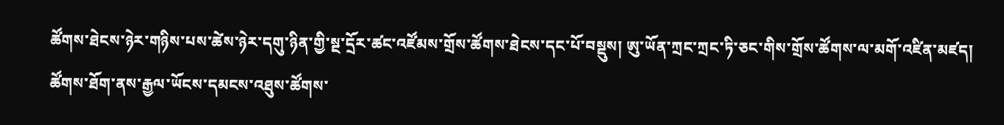ཚོགས་ཐེངས་ཉེར་གཉིས་པས་ཚེས་ཉེར་དགུ་ཉིན་གྱི་སྔ་དྲོར་ཚང་འཛོམས་གྲོས་ཚོགས་ཐེངས་དང་པོ་བསྡུས། ཨུ་ཡོན་ཀྲང་ཀྲང་ཏི་ཅང་གིས་གྲོས་ཚོགས་ལ་མགོ་འཛིན་མཛད།
ཚོགས་ཐོག་ནས་རྒྱལ་ཡོངས་དམངས་འཐུས་ཚོགས་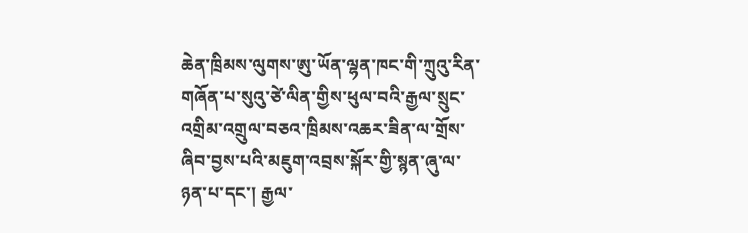ཆེན་ཁྲིམས་ལུགས་ཨུ་ཡོན་ལྷན་ཁང་གི་ཀྲུའུ་རིན་གཞོན་པ་སུའུ་ཙེ་ལིན་གྱིས་ཕུལ་བའི་རྒྱལ་སྲུང་འགྲིམ་འགྲུལ་བཅའ་ཁྲིམས་འཆར་ཟིན་ལ་གྲོས་ཞིབ་བྱས་པའི་མཇུག་འབྲས་སྐོར་གྱི་སྙན་ཞུ་ལ་ཉན་པ་དང་། རྒྱལ་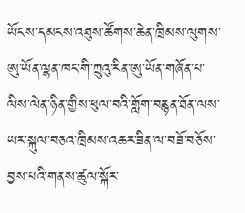ཡོངས་དམངས་འཐུས་ཚོགས་ཆེན་ཁྲིམས་ལུགས་ཨུ་ཡོན་ལྷན་ཁང་གི་ཀྲུའུ་རིན་ཨུ་ཡོན་གཞོན་པ་ལིས་ལེན་ཉིན་གྱིས་ཕུལ་བའི་གློག་བརྙན་ཐོན་ལས་ཡར་སྐུལ་བཅའ་ཁྲིམས་འཆར་ཟིན་ལ་བཟོ་བཅོས་བྱས་པའི་གནས་ཚུལ་སྐོར་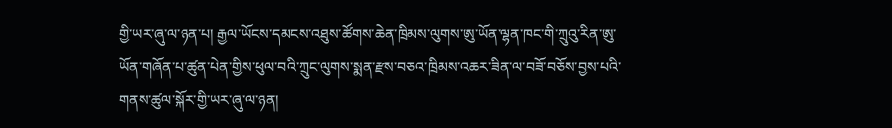གྱི་ཡར་ཞུ་ལ་ཉན་པ། རྒྱལ་ཡོངས་དམངས་འཐུས་ཚོགས་ཆེན་ཁྲིམས་ལུགས་ཨུ་ཡོན་ལྷན་ཁང་གི་ཀྲུའུ་རིན་ཨུ་ཡོན་གཞོན་པ་ཚུན་པེན་གྱིས་ཕུལ་བའི་ཀྲུང་ལུགས་སྨན་རྫས་བཅའ་ཁྲིམས་འཆར་ཟིན་ལ་བཟོ་བཅོས་བྱས་པའི་གནས་ཚུལ་སྐོར་གྱི་ཡར་ཞུ་ལ་ཉན།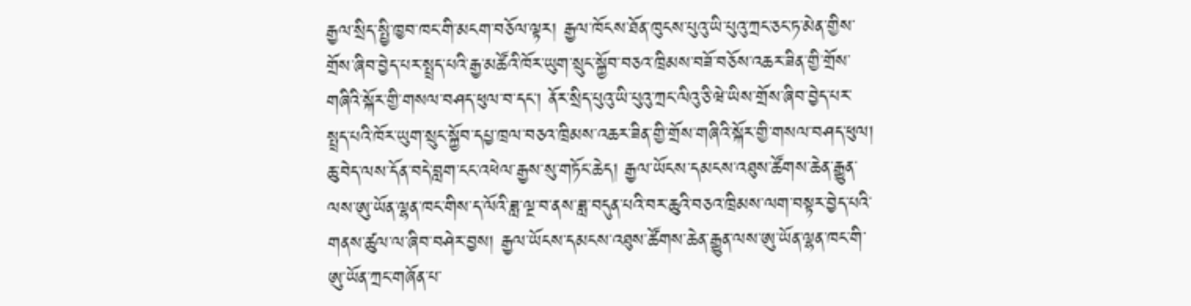རྒྱལ་སྲིད་སྤྱི་ཁྱབ་ཁང་གི་མངག་བཅོལ་ལྟར། རྒྱལ་ཁོངས་ཐོན་ཁུངས་པུའུ་ཡི་པུའུ་ཀྲང་ཅང་ཏ་མེན་གྱིས་གྲོས་ཞིབ་བྱེད་པར་སྤྲད་པའི་རྒྱ་མཚོའི་ཁོར་ཡུག་སྲུང་སྐྱོབ་བཅའ་ཁྲིམས་བཟོ་བཅོས་འཆར་ཟིན་གྱི་གྲོས་གཞིའི་སྐོར་གྱི་གསལ་བཤད་ཕུལ་བ་དང་། ནོར་སྲིད་པུའུ་ཡི་པུའུ་ཀྲང་ལིའུ་ཅི་ཝེ་ཡིས་གྲོས་ཞིབ་བྱེད་པར་སྤྲད་པའི་ཁོར་ཡུག་སྲུང་སྐྱོབ་དཔྱ་ཁྲལ་བཅའ་ཁྲིམས་འཆར་ཟིན་གྱི་གྲོས་གཞིའི་སྐོར་གྱི་གསལ་བཤད་ཕུལ།
ཆུ་བེད་ལས་དོན་བདེ་བླག་ངང་འཕེལ་རྒྱས་སུ་གཏོང་ཆེད། རྒྱལ་ཡོངས་དམངས་འཐུས་ཚོགས་ཆེན་རྒྱུན་ལས་ཨུ་ཡོན་ལྷན་ཁང་གིས་ད་ལོའི་ཟླ་ལྔ་བ་ནས་ཟླ་བདུན་པའི་བར་ཆུའི་བཅའ་ཁྲིམས་ལག་བསྟར་བྱེད་པའི་གནས་ཚུལ་ལ་ཞིབ་བཤེར་བྱས། རྒྱལ་ཡོངས་དམངས་འཐུས་ཚོགས་ཆེན་རྒྱུན་ལས་ཨུ་ཡོན་ལྷན་ཁང་གི་ཨུ་ཡོན་ཀྲང་གཞོན་པ་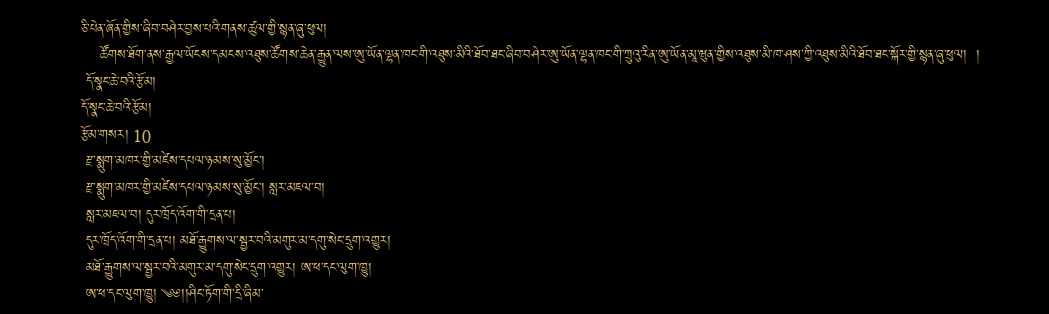ཅི་པེན་ཞོན་གྱིས་ཞིབ་བཤེར་བྱས་པའི་གནས་ཚུལ་གྱི་སྙན་ཞུ་ཕུལ།
    ཚོགས་ཐོག་ནས་རྒྱལ་ཡོངས་དམངས་འཐུས་ཚོགས་ཆེན་རྒྱུན་ལས་ཨུ་ཡོན་ལྷན་ཁང་གི་འཐུས་མིའི་ཐོབ་ཐང་ཞིབ་བཤེར་ཨུ་ཡོན་ལྷན་ཁང་གི་ཀྲུའུ་རིན་ཨུ་ཡོན་མཱ་ཝུན་གྱིས་འཐུས་མི་ཁ་ཤས་ཀྱི་འཐུས་མིའི་ཐོབ་ཐང་སྐོར་གྱི་སྙན་ཞུ་ཕུལ།  །
 དོ་སྣང་ཆེ་བའི་རྩོམ།
དོ་སྣང་ཆེ་བའི་རྩོམ།
རྩོམ་གསར། 10
 རྫ་སྨུག་མཁར་གྱི་མཛེས་དཔལ་ཉམས་སུ་མྱོང་།
 རྫ་སྨུག་མཁར་གྱི་མཛེས་དཔལ་ཉམས་སུ་མྱོང་། སླར་མཇལ་བ།
 སླར་མཇལ་བ། དུར་ཁྲོད་འོག་གི་དྲན་པ།
 དུར་ཁྲོད་འོག་གི་དྲན་པ། མཐོ་རྒྱུགས་ལ་སྦྱར་བའི་མགུར་མ་དགུ་སེང་དྲུག་འགྱུར།
 མཐོ་རྒྱུགས་ལ་སྦྱར་བའི་མགུར་མ་དགུ་སེང་དྲུག་འགྱུར། ཨ་ཕ་དང་ལུག་ཁྱུ།
 ཨ་ཕ་དང་ལུག་ཁྱུ། ༄༅།།ཤིང་ཏོག་གི་དྲི་ཞིམ་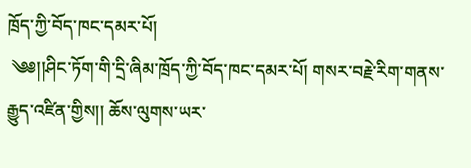ཁྲོད་ཀྱི་བོད་ཁང་དམར་པོ།
 ༄༅།།ཤིང་ཏོག་གི་དྲི་ཞིམ་ཁྲོད་ཀྱི་བོད་ཁང་དམར་པོ། གསར་བརྗེ་རིག་གནས་རྒྱུད་འཛིན་གྱིས།། ཆོས་ལུགས་ཡར་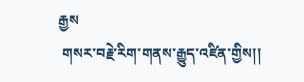རྒྱས
 གསར་བརྗེ་རིག་གནས་རྒྱུད་འཛིན་གྱིས།།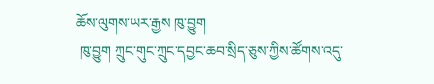ཆོས་ལུགས་ཡར་རྒྱས ཁུ་བྱུག
 ཁུ་བྱུག ཀྲུང་གུང་ཀྲུང་དབྱང་ཆབ་སྲིད་ཅུས་ཀྱིས་ཚོགས་འདུ་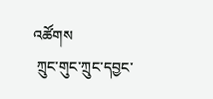འཚོགས
 ཀྲུང་གུང་ཀྲུང་དབྱང་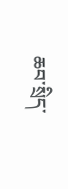ཆབ་སྲིད་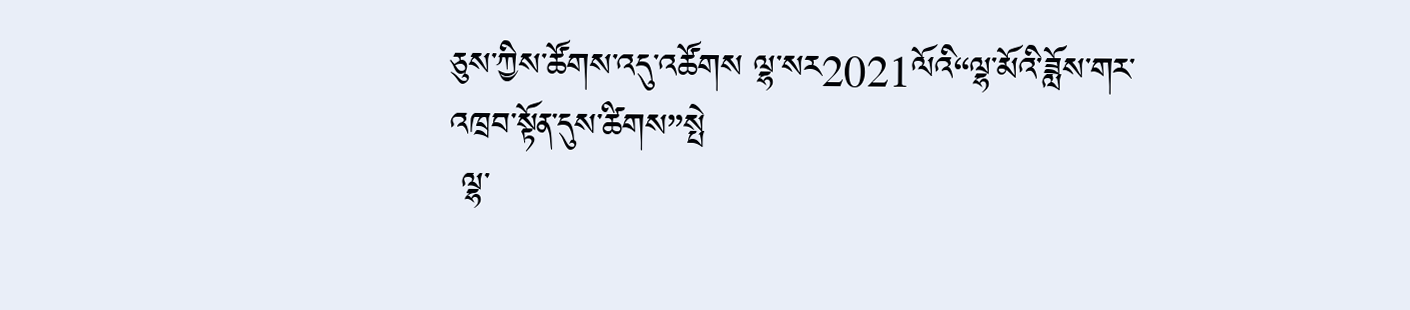ཅུས་ཀྱིས་ཚོགས་འདུ་འཚོགས ལྷ་སར2021ལོའི“ལྷ་མོའི་ཟློས་གར་འཁྲབ་སྟོན་དུས་ཚིགས”སྤེ
 ལྷ་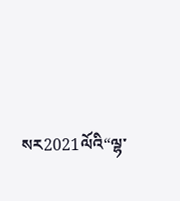སར2021ལོའི“ལྷ་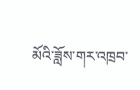མོའི་ཟློས་གར་འཁྲབ་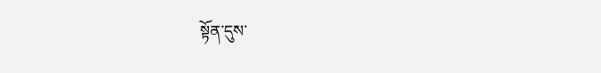སྟོན་དུས་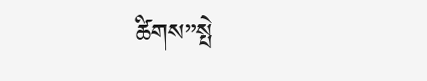ཚིགས”སྤེ